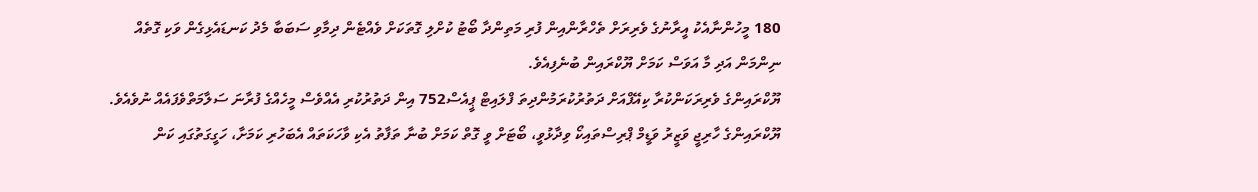180 މީހުންނާއެކު އީރާނުގެ ވެރިރަށް ތެހްރާންއިން ފުރި މަތިންދާ ބޯޓު ކުށްލި ގޮތަކަށް ވެއްޓެން ދިމާވި ސަބަބާ މެދު ކަނޑައެޅިގެން ވަކި ގޮތެއް ނިންމަން އަދި މާ އަވަސް ކަމަށް ޔޫކްރައިން ބުނެފިއެވެ.
ޔޫކްރައިންގެ ވެރިރަކަންކުރާ ކިއޭފްއަށް ދަތުރުކުރަމުންދިތަ ފްލައިޓް ޕީއެސް752 އިން ދަތުރުކުރި އެއްވެސް މީހެއްގެ ފުރާނަ ސަލާމަތްވެފައެއް ނުވެއެވެ.
ޔޫކްރައިންގެ ހާރިޖީ ވަޒީރު ވަޑީމް ޕްރިސްތައިކޯ ވިދާޅުވީ، ބޯޓަށް ވީ ގޮތް ކަމަށް ބުނާ ތަފާތު އެކި ވާހަކަތައް އެބަހުރި ކަމަށާ، ހަގީގަތުގައި ކަން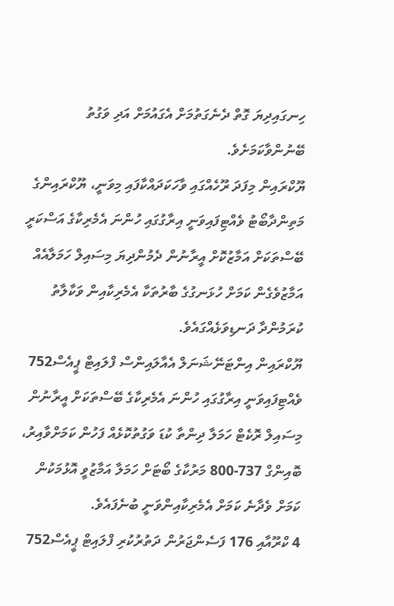ހިނގައިދިޔަ ގޮތް ދެނެގަތުމަށް އެގައުމަށް އަދި ވަގުތު ބޭނުންވާކަމަށެވެ.
ޔޫކްރައިން މިފަދަ ރޫހެއްގައި ވާހަކަދައްކާފައި މިވަނީ، ޔޫކްރައިންގެ މަތިންދާބޯޓު ވެއްޓިފައިވަނީ އިރާގުގައި ހުންނަ އެމެރިކާގެ އަސްކަރީ ބޭސްތަކަށް އަމާޒުކޮށް އީރާނުން ދެމުންދިޔަ މިސައިލް ހަމަލާއެއް އަމާޒުވެގެން ކަމަށް ހުޅަނގުގެ ބާރުތަކާ އެމެރިކާއިން ވަކާލާތު ކުރަމުންދާ ދަނޑިވަޅެއްގައެވެ.
ޔޫކްރައިން އިންޓަނޭޝަނަލް އެއާލައިންސް ފްލައިޓް ޕީއެސް752 ވެއްޓިފައިވަނީ އިރާގުގައި ހުންނަ އެމެރިކާގެ ބޭސްތަކަށް އީރާނުން މިސައިލް ރޮކެޓް ހަމަލާ ދިންތާ ކުޑަ ވަގުތުކޮޅެއް ފަހުން ކަމަށްވާއިރު، ބޮއިންގް 737-800 މަރުކާގެ ބޯޓަށް ހަމަލާ އަމާޒުވީ އޮޅުމަކުން ކަމަށް ވެދާނެ ކަމަށް އެމެރިކާއިންވަނީ ބުނެފައެވެ.
4 ކްރޫއާއި 176 ފަސެންޖަރުން ދަތުރުކުރި ފްލައިޓް ޕީއެސް752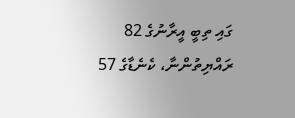ގައި ތިބީ އީރާނުގެ 82 ރައްޔިތުންނާ، ކެނެޑާގެ 57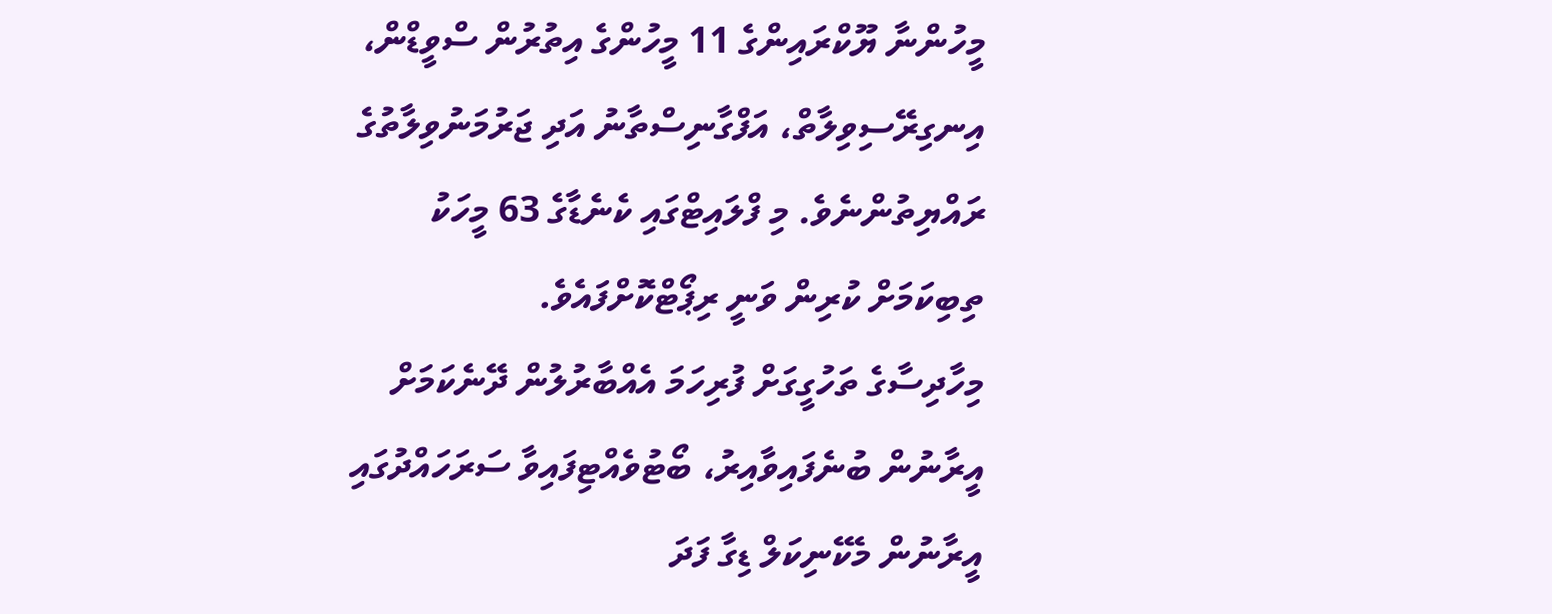މީހުންނާ ޔޫކްރައިންގެ 11 މީހުންގެ އިތުރުން ސްވީޑްން، އިނގިރޭސިވިލާތް، އަފްގާނިސްތާނު އަދި ޖަރުމަނުވިލާތުގެ ރައްޔިތުންނެވެ. މި ފްލައިޓްގައި ކެނެޑާގެ 63 މީހަކު ތިބިކަމަށް ކުރިން ވަނީ ރިޕޯޓްކޮށްފައެވެ.
މިހާދިސާގެ ތަހުގީގަށް ފުރިހަމަ އެއްބާރުލުން ދޭނެކަމަށް އީރާނުން ބުނެފައިވާއިރު، ބޯޓުވެއްޓިފައިވާ ސަރަހައްދުގައި އީރާނުން މެކޭނިކަލް ޑިގާ ފަދަ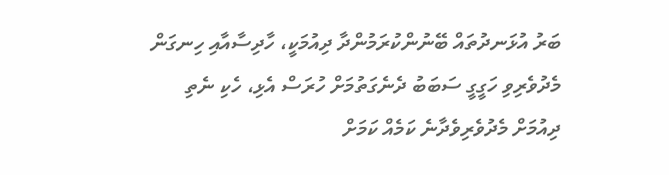ބަރު އުޅަނދުތައް ބޭނުންކުރަމުންދާ ދިއުމަކީ، ހާދިސާއާއި ހިނގަން މެދުވެރިވި ހަގީގީ ސަބަބު ދެނެގަތުމަށް ހުރަސް އެޅި، ހެކި ނެތި ދިއުމަށް މެދުވެރިވެދާނެ ކަމެއް ކަމަށް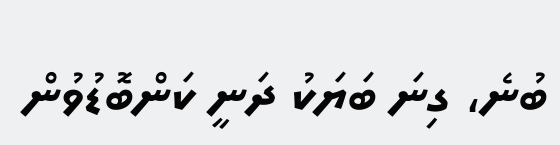ބުނެ، ގިނަ ބަޔަކު ދަނީ ކަންބޮޑުވުން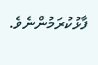ފާޅުކުރަމުންނެވެ.